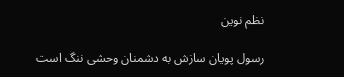نظم نوین

رسول پویان سازش به دشمنان وحشی ننگ است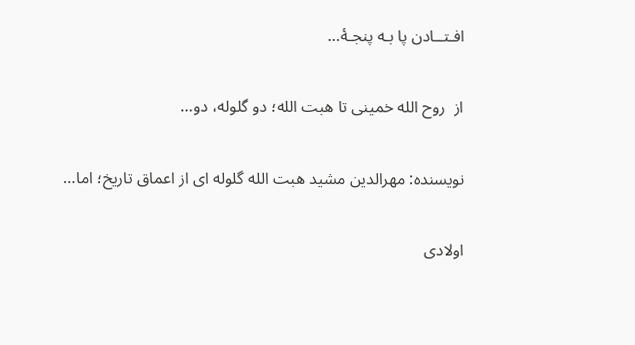افـتــادن پا بـه پنجـۀ…

از  روح الله خمینی تا هبت الله؛ دو گلوله، دو…

نویسنده: مهرالدین مشید هبت الله گلوله ای از اعماق تاریخ؛ اما…

اولادی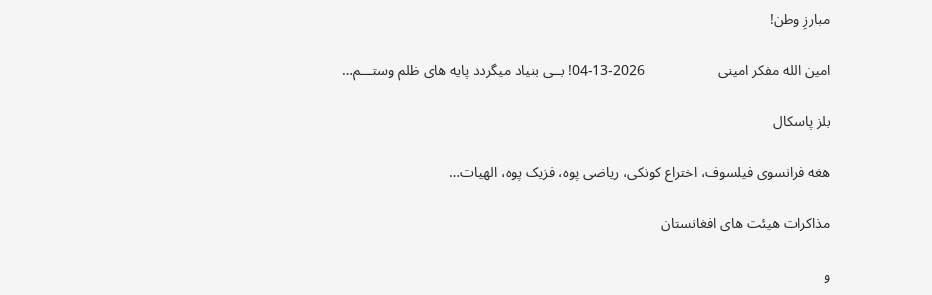مبارزِ وطن!

امین الله مفکر امینی                    2026-13-04! بــی بنیاد میگردد پایه های ظلم وستـــم…

بلز پاسکال

هغه فرانسوی فیلسوف، اختراع کونکی، ریاضی پوه، فزیک پوه، الهیات…

مذاکرات هیئت های افغانستان

و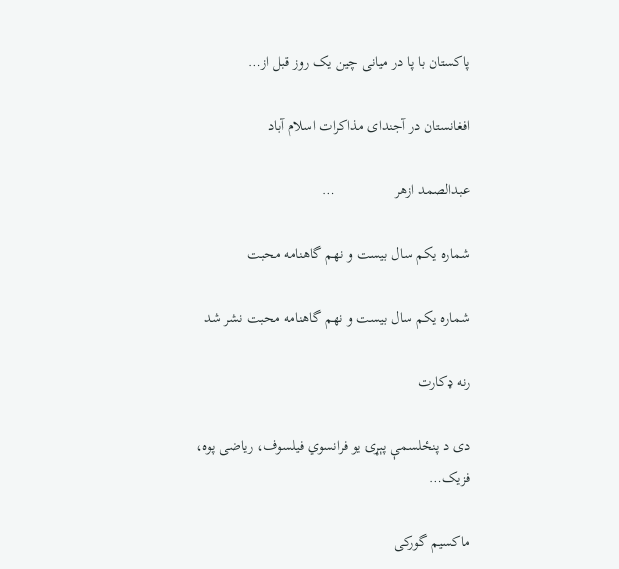پاکستان با پا در میانی چین یک روز قبل از…

افغانستان در آجندای مذاکرات اسلام آباد

عبدالصمد ازهر                …

شماره یکم سال بیست و نهم گاهنامه محبت

شماره یکم سال بیست و نهم گاهنامه محبت نشر شد

رنه ډکارت

دی د پنځلسمې پېړۍ یو فرانسوي فیلسوف، ریاضی پوه، فزیک…

ماکسیم گورکی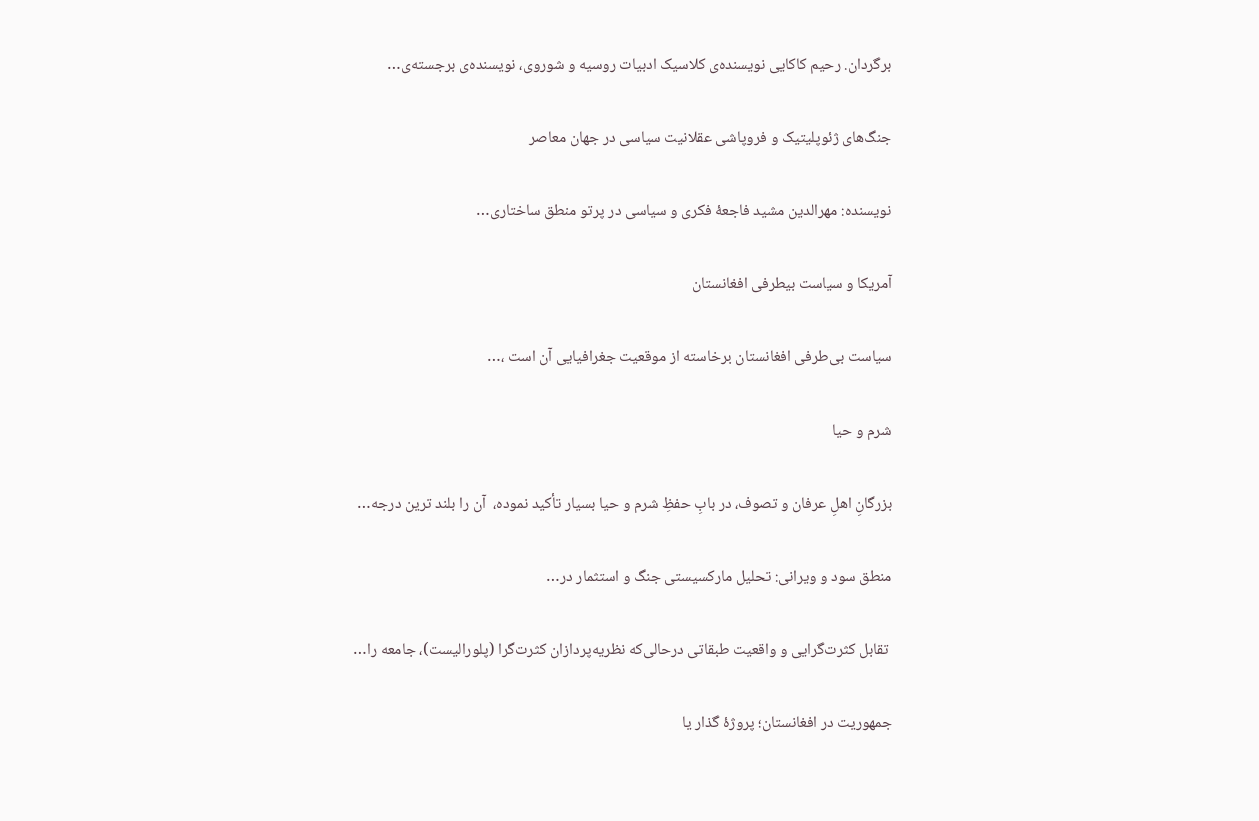برگردان. رحیم کاکایی نویسنده‌ی کلاسیک ادبیات روسیه و شوروی، نویسنده‌ی برجسته‌ی…

جنگ‌های ژئوپلیتیک و فروپاشی عقلانیت سیاسی در جهان معاصر

نویسنده: مهرالدین مشید فاجعهٔ فکری و سیاسی در پرتو منطق ساختاری…

آمریکا و سیاست بیطرفی افغانستان

سیاست بی‌طرفی افغانستان برخاسته از موقعیت جغرافیایی آن است ،…

شرم و حیا

بزرگانِ اهلِ عرفان و تصوف، در بابِ حفظِ شرم و حیا بسیار تأکید نموده‌،  آن را بلند ترین درجه…

منطق سود و ویرانی: تحلیل مارکسیستی جنگ و استثمار در…

 تقابل کثرت‌گرایی و واقعیت طبقاتی درحالی‌که نظریه‌پردازان کثرت‌گرا (پلورالیست)، جامعه را…

جمهوریت در افغانستان؛ پروژهٔ گذار یا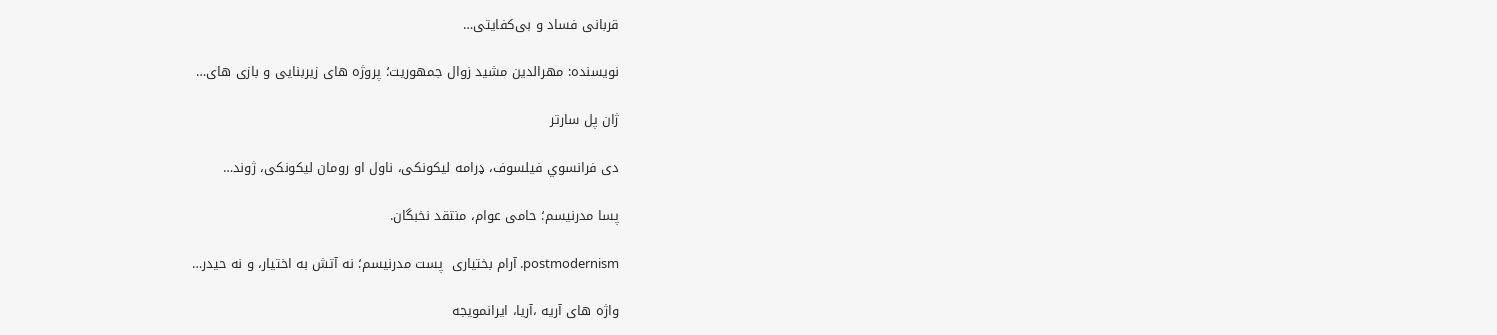قربانی فساد و بی‌کفایتی…

نویسنده: مهرالدین مشید زوال جمهوریت؛ پروژه های زیربنایی و بازی های…

ژان پل سارتر

دی فرانسوي فیلسوف، ډرامه لیکونکی، ناول او رومان لیکونکی، ژوند…

پسا مدرنیسم؛ حامی عوام، منتقد نخبگان.

postmodernism. آرام بختیاری  پست مدرنیسم؛ نه آتش به اختیار، و نه حیدر…

واژه های آریه ،آریا، ایرانمویجه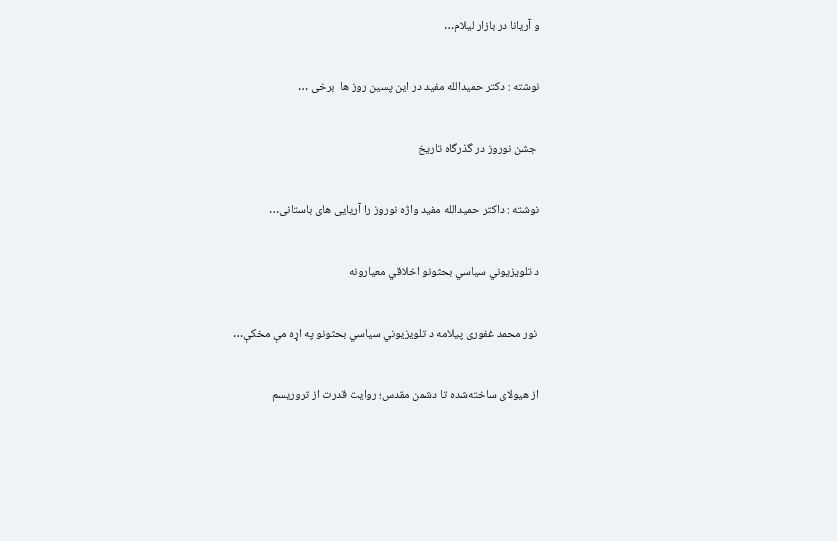و آریانا در بازار لیلام…

نوشته : دکتر حمیدالله مفید در این پسین روز ها  برخی …

 جشن نوروز در گذرگاه تاریخ

نوشته : داکتر حمیدالله مفید واژه نوروز را آریایی های باستانی…

د تلویزیوني سیاسي بحثونو اخلاقي معیارونه

 نور محمد غفوری پیلامه د تلویزیوني سیاسي بحثونو په اړه مې مخکې…

از هیولای ساخته‌شده تا دشمن مقدس؛ روایت قدرت از تروریسم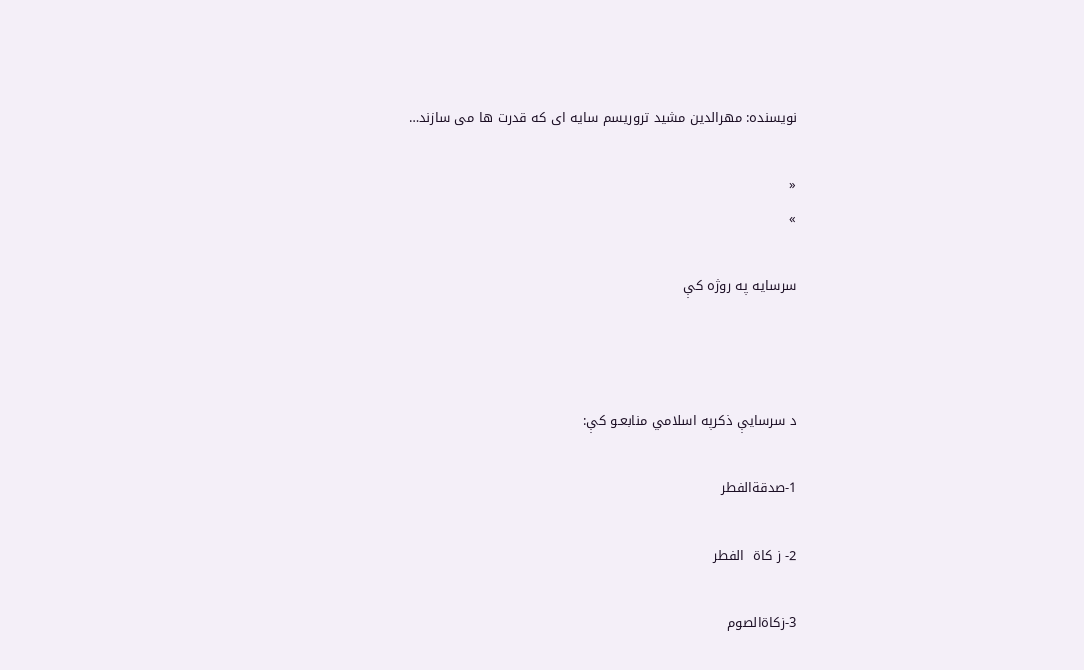نویسنده: مهرالدین مشید تروریسم سایه ای که قدرت ها می سازند…

«
»

سرسايه په روژه کې



د سرسایې ذکرپه اسلامي منابعـو کې:

1-صدقةالفطر

2- ز كاة  الفطر

3-زكاةالصوم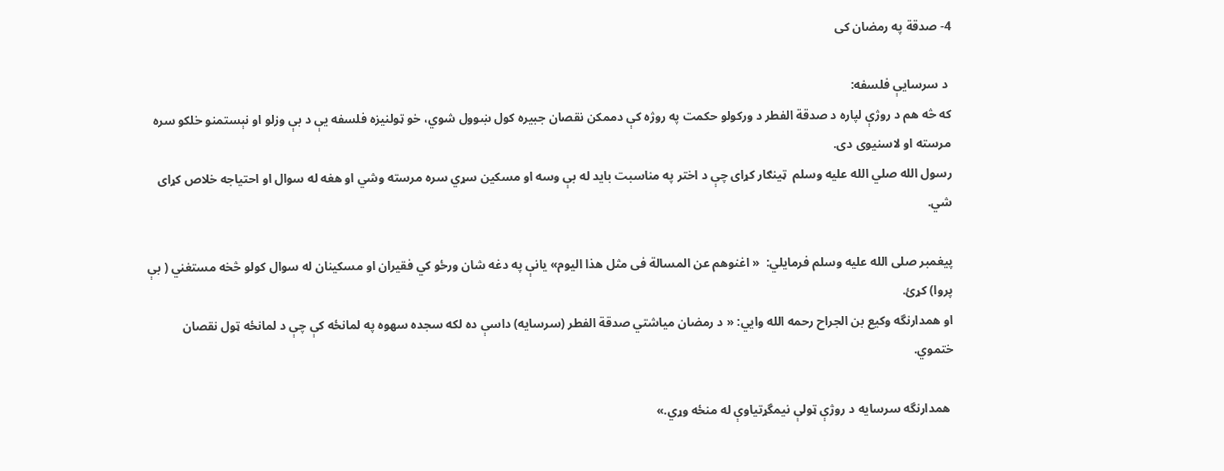4- صدقة په رمضان کی

 د سرسايې فلسفه:
که څه هم د روژې لپاره د صدقة الفطر د ورکولو حکمت په روژه کې دممکن نقصان جبيره کول ښوول شوي، خو ټولنيزه فلسفه يې د بې وزلو او نېستمنو خلکو سره مرسته او لاسنيوى دى.
رسول الله صلي الله عليه وسلم  ټينګار کړاى چې د اختر په مناسبت بايد له بې وسه او مسکين سړي سره مرسته وشي او هغه له سوال او احتياجه خلاص کړای شي.

پيغمبر صلى الله عليه وسلم فرمايلي:  « اغنوهم عن المسالة فی مثل هذا اليوم» يانې په دغه شان ورځو کي فقيران او مسکينان له سوال کولو څخه مستغني ( بې پروا) کړئ.
او همدارنگه وکيع بن الجراح رحمه الله وايي: « د رمضان مياشتي صدقة الفطر (سرسايه) داسې ده لکه سجده سهوه په لمانځه کې چې د لمانځه ټول نقصان ختموي.

 همدارنگه سرسايه د روژې ټولې نيمگړتياوې له منځه وړي.»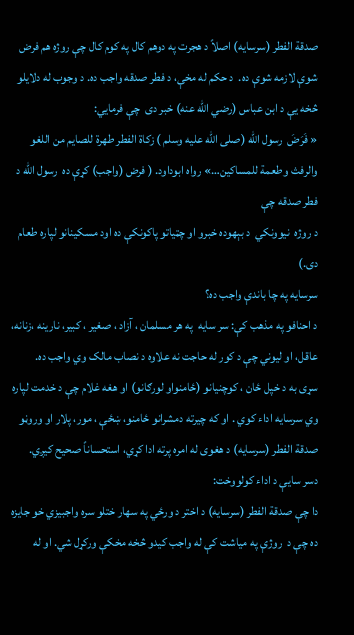صدقة الفطر (سرسايه) اصلاً د هجرت په دوهم کال په کوم کال چې روژه هم فرض شوې لازمه شوې ده.  د حکم له مخې، د فطر صدقه واجب ده. د وجوب له دلايلو څخه يې د ابن عباس (رضي الله عنه) خبر دی  چې فرمايي:
« فَرَضَ  رسول الله (صلی الله عليه وسلم ) زکاة الفطر طهرة للصايم من اللغو والرفث وطعمة للمساکين…» رواه ابوداود. ( فرض (واجب) کړې ده  رسول الله د فطر صدقه چې
د روژه  نيوونکي  د بېهوده خبرو او چټياتو پاکونکې ده اود مسکينانو لپاره طعام دی.)
سرسایه په چا باندې واجب ده؟
د احنافو په مذهب کې: سر سایه  په هر مسلمان ، آزاد ، صغير ، کبير، نارينه ،زنانه، عاقل، او ليوني چې د کور له حاجت نه علاوه د نصاب مالک وي واجب ده.
سړی به د خپل ځان ، کوچنيانو (ځامنواو لورګانو) او هغه غلام چې د خدمت لپاره وي سرسايه اداء کوي . او که چيرته دمشرانو ځامنو، ښځې ، مور، پلار او وروڼو صدقة الفطر (سرسايه) د هغوی له امره پرته ادا کړي، استحساناً صحيح کيږي.
دسر سایې د اداء کولووخت:
دا چې صدقة الفطر (سرسايه) د اختر د ورځي په سهار ختلو سره واجبيزي خو جايزه ده چې د  روژې په مياشت کې له واجب کيدو څخه مخکې ورکړل شي. او له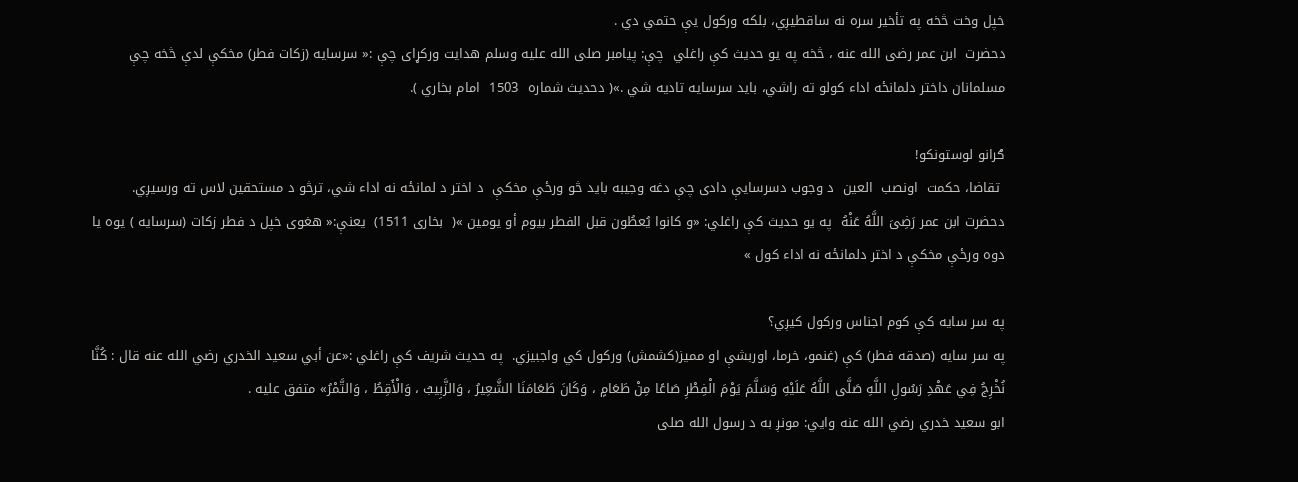خپل وخت څخه په تأخیر سره نه ساقطيږي، بلکه ورکول يې حتمي دي .
دحضرت  ابن عمر رضی الله عنه ، څخه په یو حدیث کې راغلي  چې: پیامبر صلی الله علیه وسلم هدایت ورکړای چې :« سرسایه (زکات فطر) مخکې لدې څخه چې مسلمانان داختر دلمانځه اداء کولو ته راشي، باید سرسایه تادیه شي .»( دحدیث شماره  1503  امام بخاري ).

ګرانو لوستونکو!
 تقاضا، حكمت  اونصب  العين  د وجوب دسرسایې دادی چې دغه وجیبه باید څو ورځې مخکې  د اختر د لمانځه نه اداء شي، ترڅو د مستحقین لاس ته ورسیږي.
دحضرت ابن عمر رَضِیَ اللَّهُ عَنْهُ  په یو حدیث کې راغلي: «و کانوا یُعطُون قبل الفطر بیوم أو یومین »(  بخاری 1511)  یعنې:« هغوی خپل د فطر زکات (سرسایه ) یوه یا دوه ورځې مخکې د اختر دلمانځه نه اداء کول »

په سر سایه کې کوم اجناس ورکول کيږي؟
په سر سایه (صدقه فطر) کې (غنمو، خرما، اوربشې او مميز(کشمش) ورکول کي واجبيزي.  په حدیث شریف کې راغلي :«عن أبي سعيد الخدري رضي الله عنه قال : كُنَّا نُخْرِجُ فِي عَهْدِ رَسُولِ اللَّهِ صَلَّى اللَّهُ عَلَيْهِ وَسَلَّمَ يَوْمَ الْفِطْرِ صَاعًا مِنْ طَعَامٍ ، وَكَانَ طَعَامَنَا الشَّعِيرُ ، وَالزَّبِيبُ ، وَالْأَقِطُ ، وَالتَّمْرُ» متفق علیه .
ابو سعید خدري رضي الله عنه وايي: مونږ به د رسول الله صلی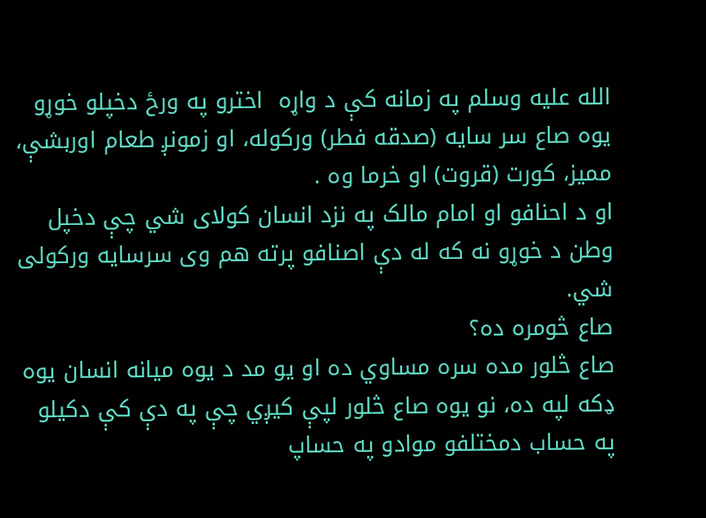الله علیه وسلم په زمانه کې د واړه  اخترو په ورځ دخپلو خوړو یوه صاع سر سایه (صدقه فطر) ورکوله، او زمونږ طعام اوربشې، ممیز، کورت (قروت) او خرما وه .
او د احنافو او امام مالک په نزد انسان کولای شي چې دخپل وطن د خوړو نه که له دې اصنافو پرته هم وی سرسایه ورکولی شي.
صاع څومره ده؟
صاع څلور مده سره مساوي ده او یو مد د یوه میانه انسان یوه ډکه لپه ده، نو یوه صاع څلور لپې کیږي چې په دې کې دکیلو په حساب دمختلفو موادو په حساپ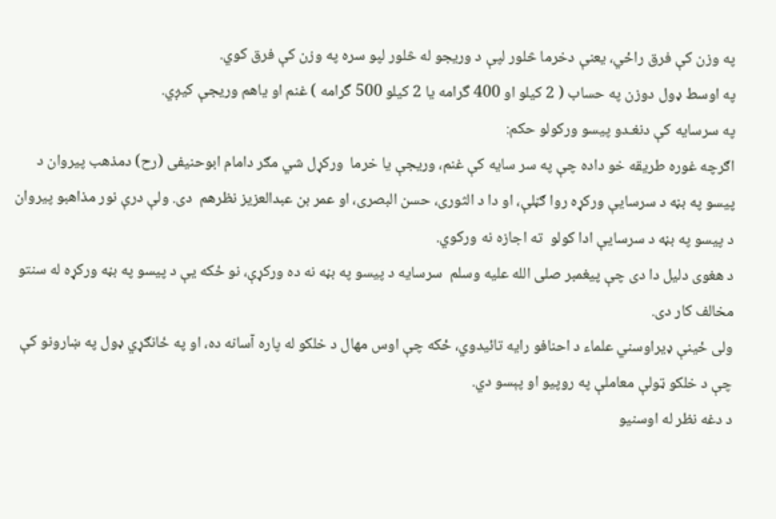په وزن کې فرق راځي، یعنې دخرما څلور لپې د وریجو له څلور لپو سره په وزن کې فرق کوي.
په اوسط ډول دوزن په حساب ( 2 کیلو او 400 گرامه یا 2 کیلو 500 گرامه ) غنم او یاهم وریجې کیږي.
په سرسایه کې دنغـدو پیسو ورکولو حکم:
اګرچه غوره طریقه خو داده چې په سر سایه کې غنم، وریجې یا خرما  ورکړل شي مګر دامام ابوحنیفی (رح) دمذهب پیروان د پيسو په بڼه د سرسايې ورکړه روا ګڼلې، او دا د الثوری، حسن البصری، او عمر بن عبدالعزيز نظرهم  دی. ولې درې نور مذاهبو پیروان  د پيسو په بڼه د سرسايې ادا کولو  ته اجازه نه ورکوي.
د هغوی دليل دا دی چې پيغمبر صلی الله علیه وسلم  سرسايه د پيسو په بڼه نه ده ورکړې، نو ځکه يې د پيسو په بڼه ورکړه له سنتو مخالف کار دی.
ولی ځينې ډیراوسني علماء د احنافو رايه تائيدوي، ځکه چې اوس مهال د خلکو له پاره آسانه ده، او په ځانګړي ډول په ښارونو کې چې د خلکو ټولې معاملې په روپيو او پېسو دي.
د دغه نظر له اوسنيو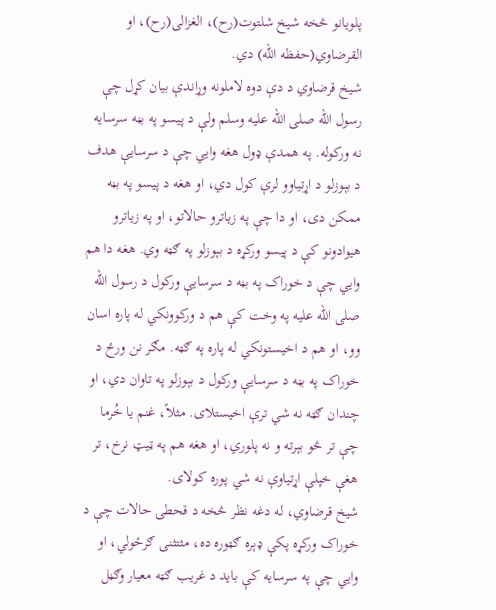پلويانو څخه شيخ شلتوت(رح)، الغزالی(رح)، او القرضاوي(حفظه الله) دي.
شيخ قرضاوي د دې دوه لاملونه وړاندې بيان کړل چې رسول الله صلی الله عليه وسلم ولې د پيسو په بڼه سرسايه نه ورکوله. په همدې ډول هغه وايي چې د سرسايې هدف د بېوزلو د اړتياوو لرې کول دي، او هغه د پيسو په بڼه ممکن دی، او دا چې په زياترو حالاتو، او په زياترو هيوادونو کې د پيسو ورکړه د بېوزلو په ګټه وي. هغه دا هم وايي چې د خوراک په بڼه د سرسايې ورکول د رسول الله صلی الله عليه په وخت کې هم د ورکوونکي له پاره اسان وو، او هم د اخيستونکي له پاره په ګټه. مګر نن ورځ د خوراک په بڼه د سرسايې ورکول د بېوزلو په تاوان دي، او چندان ګټه نه شي ترې اخيستلای. مثلاً، غنم يا خُرما چې تر څو بېرته و نه پلوري، او هغه هم په ټيټ نرخ، تر هغې خپلې اړتياوې نه شي پوره کولای.
شیخ قرضاوي، له دغه نظر څخه د قحطۍ حالات چې د خوراک ورکړه پکې ډېره ګټوره ده، مثتثنی ګرځولي، او وايي چې په سرسايه کې بايد د غريب ګټه معيار وګڼل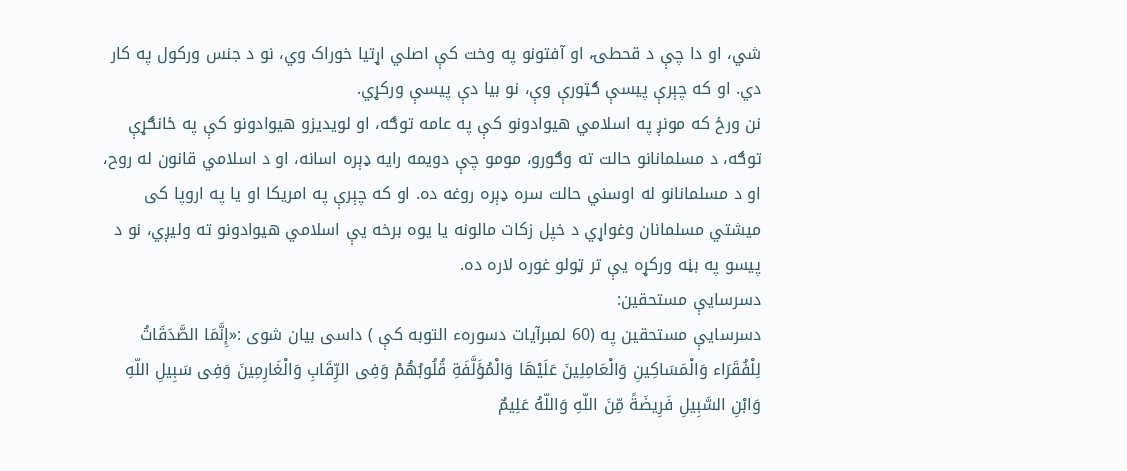شي، او دا چې د قحطۍ، او آفتونو په وخت کې اصلي اړتیا خوراک وي، نو د جنس ورکول په کار دي. او که چېرې پيسې ګټورې وې، نو بيا دې پيسې ورکړي.
نن ورځ که مونږ په اسلامي هيوادونو کې په عامه توګه، او لويديزو هيوادونو کې په ځانګړې توګه، د مسلمانانو حالت ته وګورو، مومو چې دويمه رايه ډېره اسانه، او د اسلامي قانون له روح، او د مسلمانانو له اوسني حالت سره ډېره روغه ده. او که چېرې په امریکا او یا په اروپا کی ميشتي مسلمانان وغواړي د خپل زکات مالونه يا يوه برخه يې اسلامي هيوادونو ته وليږي، نو د پيسو په بڼه ورکړه يې تر ټولو غوره لاره ده.
دسرسایې مستحقین:
دسرسایې مستحقین په (60 لمبرآیات دسورهء التوبه کې ) داسی بیان شوی :«إِنَّمَا الصَّدَقَاتُ لِلْفُقَرَاء وَالْمَسَاکِینِ وَالْعَامِلِینَ عَلَیْهَا وَالْمُؤَلَّفَةِ قُلُوبُهُمْ وَفِی الرِّقَابِ وَالْغَارِمِینَ وَفِی سَبِیلِ اللّهِ وَابْنِ السَّبِیلِ فَرِیضَةً مِّنَ اللّهِ وَاللّهُ عَلِیمٌ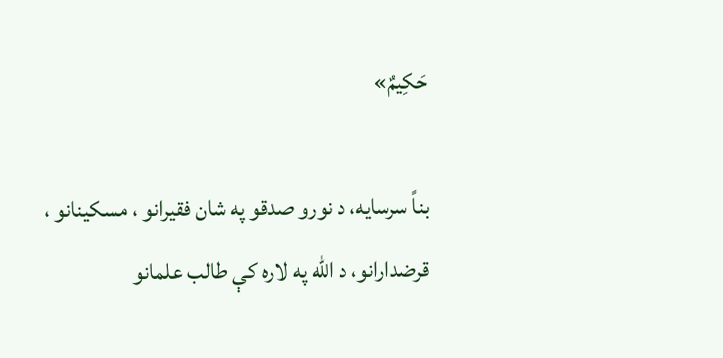حَکِیمٌ»

بناً سرسایه، د نورو صدقو په شان فقيرانو ، مسکينانو ، قرضدارانو، د الله په لاره کې طالب علمانو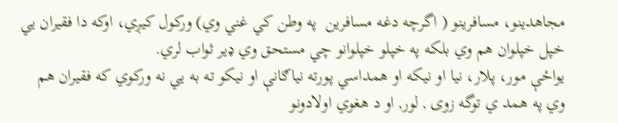مجاهدينو، مسافرينو ( اگرچه دغه مسافرین  په وطن کي غني وي) ورکول کيږي، اوکه دا فقيران يي خپل خپلوان هم وي بلکه په خپلو خپلوانو چي مستحق وي ډير ثواب لري.
يواځې مور، پلار، نيا او نيکه او همداسي پورته نياګانې او نيکو ته به يي نه ورکوي که فقيران هم وي په همد ي توگه زوى , لور, او د هغوي اولادونو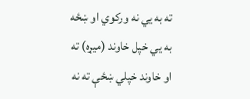ته به يي نه ورکوي او ښځه به يي خپل خاوند (ميړه) ته او خاوند خپلي ښځې ته نه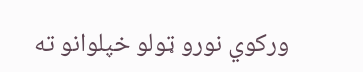ورکوي نورو ټولو خپلوانو ته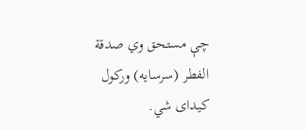چې مستحق وي صدقة الفطر (سرسايه) ورکول کيدای شي.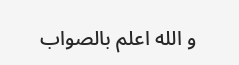و الله اعلم بالصواب